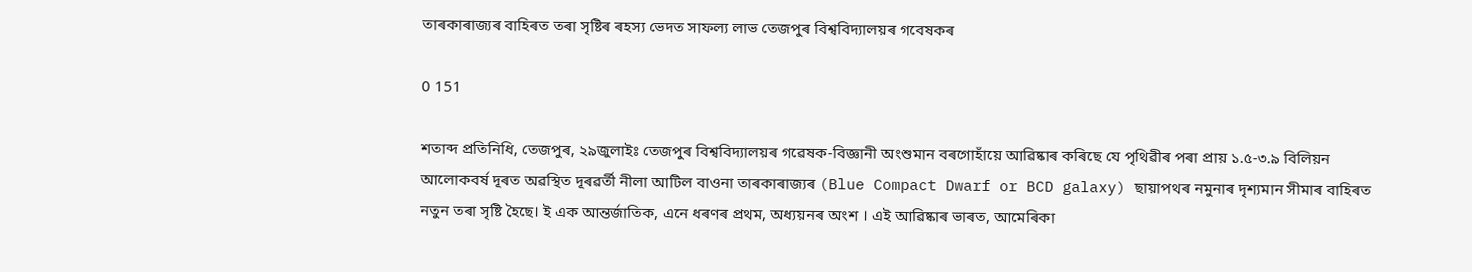তাৰকাৰাজ্যৰ বাহিৰত তৰা সৃষ্টিৰ ৰহস্য ভেদত সাফল্য লাভ তেজপুৰ বিশ্ববিদ্যালয়ৰ গবেষকৰ

0 151

শতাব্দ প্ৰতিনিধি, তেজপুৰ, ২৯জুলাইঃ তেজপুৰ বিশ্ববিদ্যালয়ৰ গৱেষক-বিজ্ঞানী অংশুমান বৰগোহাঁয়ে আৱিষ্কাৰ কৰিছে যে পৃথিৱীৰ পৰা প্ৰায় ১.৫-৩.৯ বিলিয়ন আলোকবৰ্ষ দূৰত অৱস্থিত দূৰৱৰ্তী নীলা আটিল বাওনা তাৰকাৰাজ্যৰ (Blue Compact Dwarf or BCD galaxy) ছায়াপথৰ নমুনাৰ দৃশ্যমান সীমাৰ বাহিৰত নতুন তৰা সৃষ্টি হৈছে। ই এক আন্তৰ্জাতিক, এনে ধৰণৰ প্ৰথম, অধ্যয়নৰ অংশ । এই আৱিষ্কাৰ ভাৰত, আমেৰিকা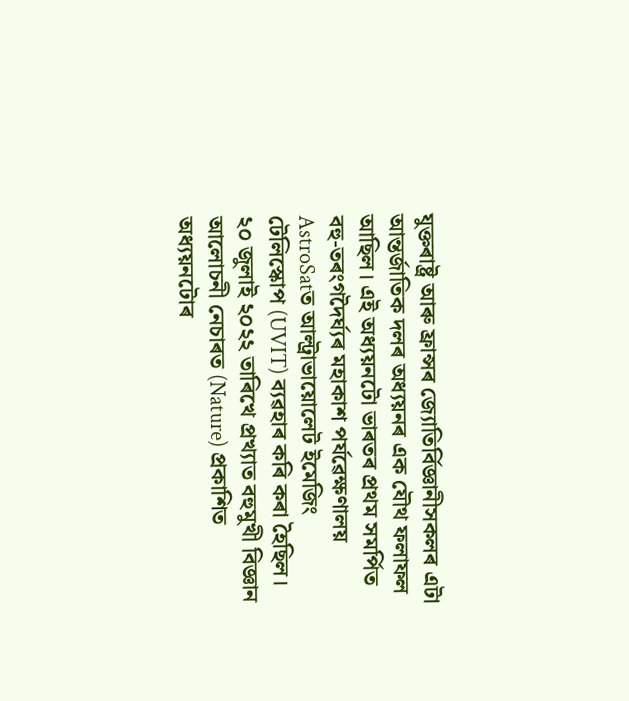যুক্তৰাষ্ট্ৰ আৰু ফ্ৰান্সৰ জ্যোতিৰ্বিজ্ঞানীসকলৰ এটা আন্তৰ্জাতিক দলৰ অধ্যয়নৰ এক যৌথ ফলাফল আছিল। এই অধ্যয়নটো ভাৰতৰ প্ৰথম সমৰ্পিত বহু-তৰংগদৈৰ্ঘ্যৰ মহাকাশ পৰ্যৱেক্ষণালয় AstroSatত আল্ট্ৰাভায়োলেট ইমেজিং টেলিস্কোপ (UVIT) ব্যৱহাৰ কৰি কৰা হৈছিল। ২০ জুলাই ২০২২ তাৰিখে প্ৰখ্যাত বহুমুখী বিজ্ঞান আলোচনী নেচাৰত (Nature) প্ৰকাশিত অধ্যয়নটোৰ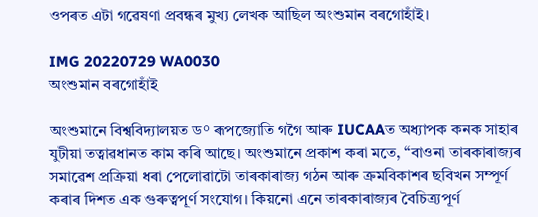ওপৰত এটা গৱেষণা প্ৰবন্ধৰ মুখ্য লেখক আছিল অংশুমান বৰগোহাঁই।

IMG 20220729 WA0030
অংশুমান বৰগোহাঁই

অংশুমানে বিশ্ববিদ্যালয়ত ড° ৰূপজ্যোতি গগৈ আৰু IUCAAত অধ্যাপক কনক সাহাৰ যুটীয়া তত্বাৱধানত কাম কৰি আছে। অংশুমানে প্ৰকাশ কৰা মতে, “বাওনা তাৰকাৰাজ্যৰ সমাৱেশ প্ৰক্ৰিয়া ধৰা পেলোৱাটো তাৰকাৰাজ্য গঠন আৰু ক্ৰমবিকাশৰ ছবিখন সম্পূৰ্ণ কৰাৰ দিশত এক গুৰুত্বপূৰ্ণ সংযোগ। কিয়নো এনে তাৰকাৰাজ্যৰ বৈচিত্ৰ্যপূৰ্ণ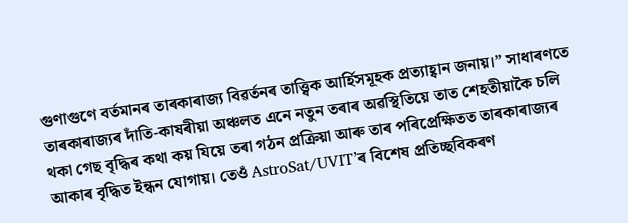গুণাগুণে বৰ্তমানৰ তাৰকাৰাজ্য বিৱৰ্তনৰ তাত্ত্বিক আৰ্হিসমূহক প্ৰত্যাহ্বান জনায়।” সাধাৰণতে তাৰকাৰাজ্যৰ দাঁতি-কাষৰীয়া অঞ্চলত এনে নতুন তৰাৰ অৱস্থিতিয়ে তাত শেহতীয়াকৈ চলি থকা গেছ বৃদ্ধিৰ কথা কয় যিয়ে তৰা গঠন প্ৰক্ৰিয়া আৰু তাৰ পৰিপ্ৰেক্ষিতত তাৰকাৰাজ্যৰ আকাৰ বৃদ্ধিত ইন্ধন যোগায়। তেওঁ AstroSat/UVIT’ৰ বিশেষ প্ৰতিচ্ছবিকৰণ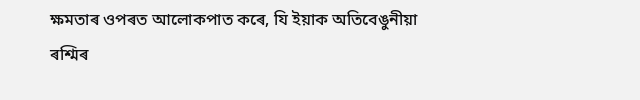ক্ষমতাৰ ওপৰত আলোকপাত কৰে, যি ইয়াক অতিবেঙুনীয়া ৰশ্মিৰ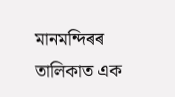মানমন্দিৰৰ তালিকাত এক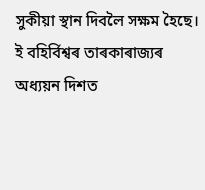সুকীয়া স্থান দিবলৈ সক্ষম হৈছে। ই বহিৰ্বিশ্বৰ তাৰকাৰাজ্যৰ অধ্যয়ন দিশত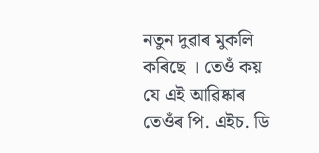নতুন দুৱাৰ মুকলি কৰিছে । তেওঁ কয় যে এই আৱিষ্কাৰ তেওঁৰ পি. এইচ. ডি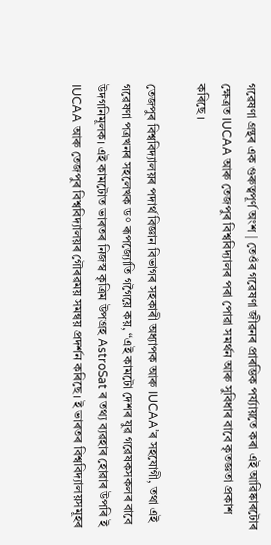গৱেষণা গ্ৰন্থৰ এক গুৰুত্বপূৰ্ণ অংশ | তেওঁৰ গৱেষণা জীৱনৰ প্ৰাৰম্ভিক পৰ্য্যায়তে কৰা এই আৱিষ্কাৰটোৰ ক্ষেত্ৰত IUCAA আৰু তেজপুৰ বিশ্ববিদ্যালৰ পৰা পোৱা সমৰ্থন আৰু সুবিধাৰ বাবে কৃতজ্ঞতা প্ৰকাশ কৰিছে ।

তেজপুৰ বিশ্ববিদ্যালয়ৰ পদাৰ্থ বিজ্ঞান বিভাগৰ সহকাৰী অধ্যাপক আৰু IUCAA’ৰ সহযোগী, তথা এই গৱেষণা পত্ৰখনৰ সহলেখক ড° ৰূপজ্যোতি গগৈয়ে কয়, “এই‌ কামটো‌ দেশৰ যুৱ গৱেষকসকলৰ বাবে উদগনিমূলক। এই‌ কামটোত ভাৰতৰ নিজস্ব কৃত্ৰিম উপগ্ৰহ AstroSat ৰ তথ্য ব্যৱহাৰ হোৱাৰ উপৰি ই IUCAA আৰু তেজপুৰ বিশ্ববিদ্যালয়ৰ গৌৰৱময় সমন্বয় প্ৰদৰ্শন কৰিছে। ই ভাৰতৰ বিশ্ববিদ্যালয়সমূহৰ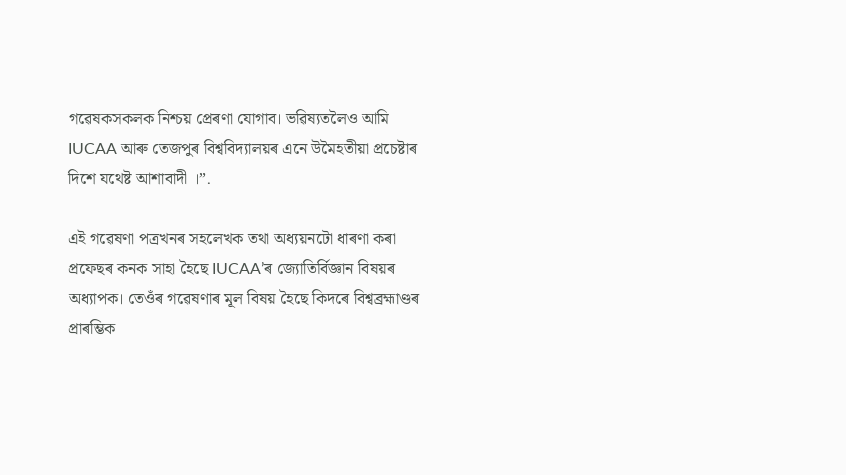গৱেষকসকলক নিশ্চয় প্ৰেৰণা যোগাব। ভৱিষ্যতলৈও আমি IUCAA আৰু তেজপুৰ বিশ্ববিদ্যালয়ৰ এনে উমৈহতীয়া প্ৰচেষ্টাৰ দিশে যথেষ্ট আশাবাদী ।”.

এই গৱেষণা পত্ৰখনৰ সহলেখক তথা অধ্যয়নটো ধাৰণা কৰা প্ৰফেছৰ কনক সাহা হৈছে IUCAA’ৰ জ্যোতিৰ্বিজ্ঞান বিষয়ৰ অধ্যাপক। তেওঁৰ গৱেষণাৰ মূল বিষয় হৈছে কিদৰে বিশ্বব্ৰহ্মাণ্ডৰ প্ৰাৰম্ভিক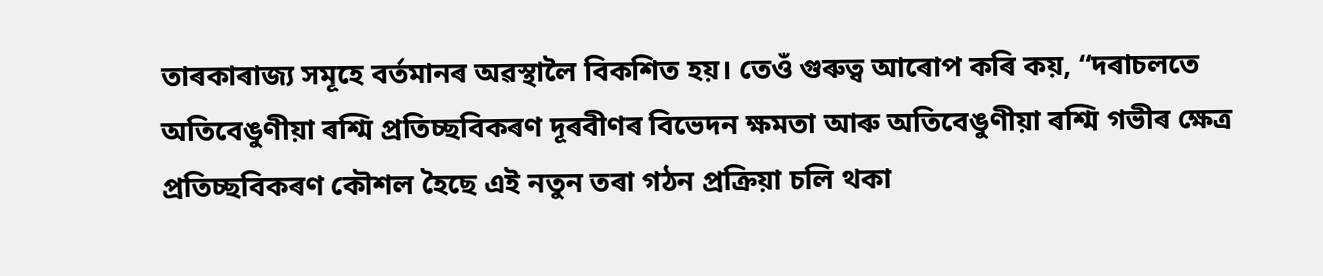তাৰকাৰাজ্য সমূহে বৰ্তমানৰ অৱস্থালৈ বিকশিত হয়। তেওঁ গুৰুত্ব আৰোপ কৰি কয়, “দৰাচলতে অতিবেঙুণীয়া ৰশ্মি প্ৰতিচ্ছবিকৰণ‌ দূৰবীণৰ বিভেদন‌ ক্ষমতা আৰু অতিবেঙুণীয়া ৰশ্মি গভীৰ ক্ষেত্ৰ প্ৰতিচ্ছবিকৰণ‌ কৌশল হৈছে এই‌ নতুন তৰা গঠন প্ৰক্ৰিয়া চলি থকা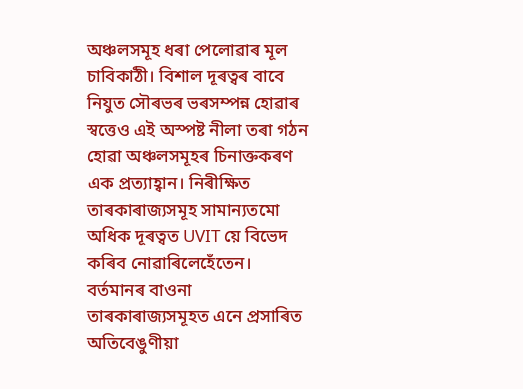অঞ্চলসমূহ ধৰা পেলোৱাৰ মূল চাবিকাঠী। বিশাল দূৰত্বৰ বাবে নিযুত সৌৰভৰ ভৰ‌সম্পন্ন হোৱাৰ স্বত্তেও এই‌ অস্পষ্ট নীলা তৰা গঠন হোৱা অঞ্চলসমূহৰ চিনাক্তকৰণ এক প্ৰত্যাহ্বান। নিৰীক্ষিত তাৰকাৰাজ্যসমূহ সামান্যতমো অধিক দূৰত্বত UVIT য়ে বিভেদ কৰিব নোৱাৰিলেহেঁতেন। বৰ্তমানৰ বাওনা তাৰকাৰাজ্যসমূহত এনে প্ৰসাৰিত‌ অতিবেঙুণীয়া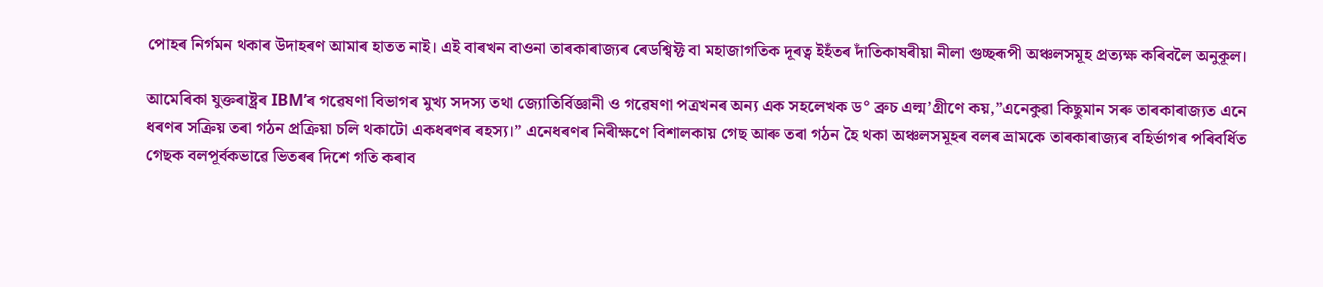পোহৰ নিৰ্গমন থকাৰ‌ উদাহৰণ আমাৰ হাতত নাই। এই বাৰখন বাওনা তাৰকাৰাজ্যৰ ৰেডশ্বিফ্ট বা মহাজাগতিক দূৰত্ব ইহঁতৰ দাঁতিকাষৰীয়া নীলা গুচ্ছৰূপী অঞ্চলসমূহ প্ৰত্যক্ষ কৰিবলৈ অনুকূল।

আমেৰিকা যুক্তৰাষ্ট্ৰৰ IBM’ৰ গৱেষণা বিভাগৰ মুখ্য সদস্য তথা জ্যোতিৰ্বিজ্ঞানী ও গৱেষণা পত্ৰখনৰ অন্য এক সহলেখক ড° ব্ৰুচ‌ এল্ম’গ্ৰীণে কয়,”এনেকুৱা কিছুমান সৰু তাৰকাৰাজ্যত এনে ধৰণৰ সক্ৰিয় তৰা গঠন‌ প্ৰক্ৰিয়া চলি থকাটো‌ একধৰণৰ‌ ৰহস্য।” এনেধৰণৰ‌ নিৰীক্ষণে বিশালকায় গেছ আৰু তৰা গঠন‌ হৈ থকা অঞ্চলসমূহৰ বলৰ‌ ভ্ৰামকে তাৰকাৰাজ্যৰ বহিৰ্ভাগৰ পৰিবৰ্ধিত গেছক বলপূৰ্বকভাৱে ভিতৰৰ‌ দিশে গতি কৰাব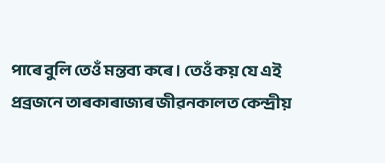পাৰে বুলি তেওঁ মন্তব্য কৰে । তেওঁ কয় যে এই‌ প্ৰব্ৰজনে তাৰকাৰাজ্যৰ জীৱনকালত কেন্দ্ৰীয়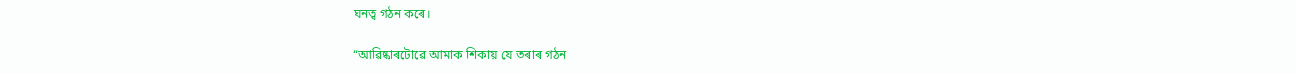ঘনত্ব গঠন‌ কৰে।

“আৱিষ্কাৰটোৱে আমাক শিকায় যে তৰাৰ গঠন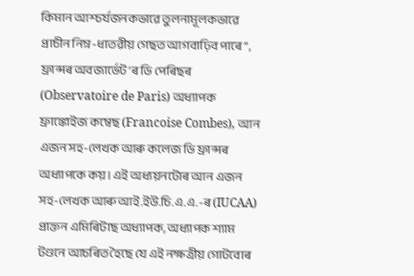কিমান আশ্চৰ্যজনকভাৱে তুলনামূলকভাৱে প্ৰাচীন নিম্ন-ধাতৱীয় গেছত আগবাঢ়িব পাৰে”, ফ্ৰান্সৰ অবজাৰ্ভেট’ৰ ডি পেৰিছৰ (Observatoire de Paris) অধ্যাপক ফ্ৰাঙ্কোইজ কম্বেছ (Francoise Combes), আন এজন সহ-লেখক আৰু কলেজ ডি ফ্ৰান্সৰ অধ্যাপকে কয়। এই অধ্যয়নটোৰ আন এজন সহ-লেখক আৰু আই.ইউ.চি.এ.এ.-ৰ (IUCAA) প্ৰাক্তন এমিৰিটাছ অধ্যাপক, অধ্যাপক শ্যাম টণ্ডনে আচৰিত হৈছে যে এই নক্ষত্ৰীয় গোটবোৰ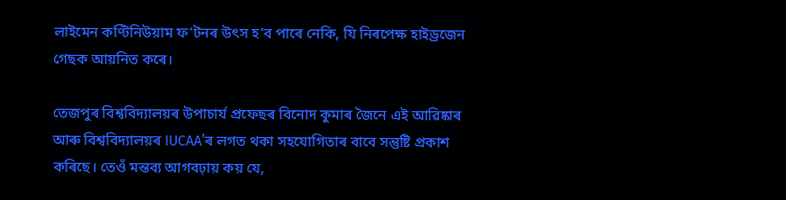লাইমেন কণ্টিনিউয়াম ফ’টনৰ উৎস হ’ব পাৰে নেকি, যি নিৰপেক্ষ হাইড্ৰজেন গেছক আয়নিত কৰে।

তেজপুৰ বিশ্ববিদ্যালয়ৰ উপাচাৰ্য প্ৰফেছৰ বিনোদ কুমাৰ জৈনে এই আৱিষ্কাৰ আৰু বিশ্ববিদ্যালয়ৰ IUCAA’ৰ লগত থকা সহযোগিতাৰ বাবে সন্তুষ্টি প্ৰকাশ কৰিছে। তেওঁ মন্তব্য আগবঢ়ায় কয় যে,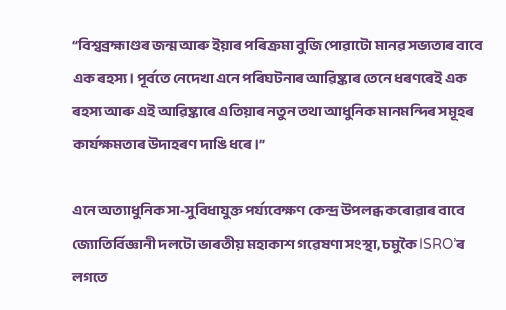“বিশ্বব্ৰহ্মাণ্ডৰ জন্ম আৰু ইয়াৰ পৰিক্ৰমা বুজি পোৱাটো মানৱ সভ্যতাৰ বাবে এক ৰহস্য। পূৰ্বতে নেদেখা এনে পৰিঘটনাৰ আৱিষ্কাৰ তেনে ধৰণৰেই এক ৰহস্য আৰু এই আৱিষ্কাৰে এতিয়াৰ নতুন তথা আধুনিক মানমন্দিৰ সমূহৰ কাৰ্যক্ষমতাৰ উদাহৰণ দাঙি ধৰে।”

এনে অত্যাধুনিক সা-সুবিধাযুক্ত পৰ্য্যবেক্ষণ কেন্দ্ৰ উপলব্ধ কৰোৱাৰ‌ বাবে জ্যোতিৰ্বিজ্ঞানী দলটো ভাৰতীয় মহাকাশ গৱেষণা সংস্থা, চমুকৈ ISRO’ৰ লগতে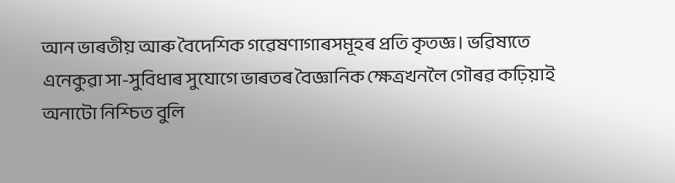আন ভাৰতীয় আৰু বৈদেশিক গৱেষণাগাৰসমূহৰ প্ৰতি কৃতজ্ঞ। ভৱিষ্যতে এনেকুৱা সা-সুবিধাৰ সুযোগে ভাৰতৰ বৈজ্ঞানিক ক্ষেত্ৰখনলৈ গৌৰৱ কঢ়িয়াই অনাটো নিশ্চিত বুলি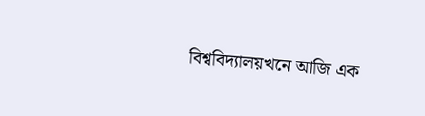বিশ্ববিদ্যালয়খনে আজি এক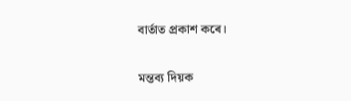বাৰ্তাত প্ৰকাশ কৰে।

মন্তব্য দিয়ক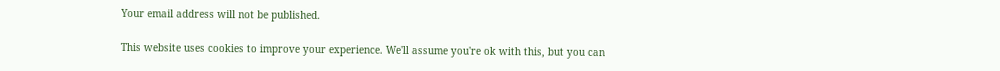Your email address will not be published.

This website uses cookies to improve your experience. We'll assume you're ok with this, but you can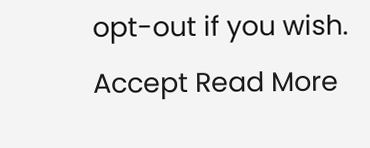opt-out if you wish. Accept Read More